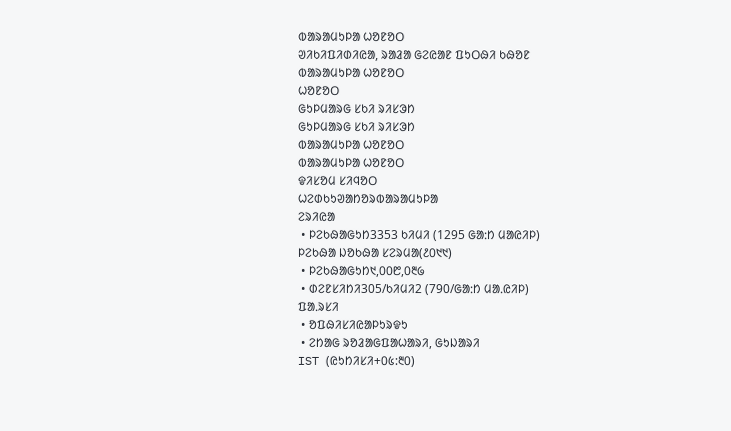ᱵᱟᱨᱟᱢᱩᱞᱟ ᱦᱚᱱᱚᱛ
ᱣᱤᱠᱤᱯᱤᱰᱤᱭᱟ, ᱨᱟᱲᱟ ᱜᱮᱭᱟᱱ ᱯᱩᱛᱷᱤ ᱠᱷᱚᱱ
ᱵᱟᱨᱟᱢᱩᱞᱟ ᱦᱚᱱᱚᱛ
ᱦᱚᱱᱚᱛ
ᱜᱩᱞᱢᱟᱨᱜ ᱥᱠᱤ ᱨᱤᱥᱳᱴ
ᱜᱩᱞᱢᱟᱨᱜ ᱥᱠᱤ ᱨᱤᱥᱳᱴ
ᱵᱟᱨᱟᱢᱩᱞᱟ ᱦᱚᱱᱚᱛ
ᱵᱟᱨᱟᱢᱩᱞᱟ ᱦᱚᱱᱚᱛ
ᱫᱤᱥᱚᱢ ᱥᱤᱧᱚᱛ
ᱦᱮᱰᱠᱩᱣᱟᱴᱚᱨᱵᱟᱨᱟᱢᱩᱞᱟ
ᱮᱨᱤᱭᱟ
 • ᱞᱮᱠᱷᱟᱜᱩᱴ3353 ᱠᱤᱢᱤ (1295 ᱜᱟᱺᱴ ᱢᱟᱭᱤᱞ)
ᱞᱮᱠᱷᱟ ᱡᱚᱠᱷᱟ ᱥᱮᱨᱢᱟ(᱒᱐᱑᱑)
 • ᱞᱮᱠᱷᱟᱜᱩᱴ᱑,᱐᱐᱘,᱐᱓᱙
 • ᱰᱮᱱᱥᱤᱴᱤ305/ᱠᱤᱢᱤ2 (790/ᱜᱟᱺᱴ ᱢᱟᱹᱭᱤᱞ)
ᱯᱟᱹᱨᱥᱤ
 • ᱚᱯᱷᱤᱥᱤᱭᱟᱞᱩᱨᱫᱩ
 • ᱮᱴᱟᱜ ᱨᱚᱲᱟᱜᱯᱟᱦᱟᱨᱤ, ᱜᱩᱡᱟᱨᱤ
IST (ᱭᱩᱴᱤᱥᱤ+᱐᱕:᱓᱐)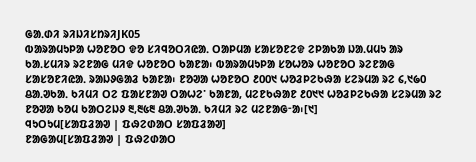ᱜᱟᱹᱰᱤ ᱨᱤᱡᱤᱥᱴᱨᱤJK05
ᱵᱟᱨᱟᱢᱩᱞᱟ ᱦᱚᱱᱚᱛ ᱫᱚ ᱥᱤᱧᱚᱛᱤᱭᱟᱹ ᱛᱟᱞᱢᱟ ᱥᱟᱥᱚᱱᱮᱫ ᱮᱞᱟᱠᱟ ᱡᱟᱹᱢᱢᱩ ᱟᱨ ᱠᱟᱹᱥᱢᱤᱨ ᱨᱮᱱᱟᱜ ᱢᱤᱫ ᱦᱚᱱᱚᱛ ᱠᱟᱱᱟ᱾ ᱵᱟᱨᱟᱢᱩᱞᱟ ᱥᱚᱦᱚᱨ ᱦᱚᱱᱚᱛ ᱨᱮᱱᱟᱜ ᱥᱟᱥᱚᱱᱤᱭᱟᱹ ᱨᱟᱡᱽᱜᱟᱲ ᱠᱟᱱᱟ᱾ ᱱᱚᱣᱟ ᱦᱚᱱᱚᱛ ᱒᱐᱐᱑ ᱦᱚᱲᱞᱮᱠᱷᱟ ᱥᱮᱨᱢᱟ ᱨᱮ ᱔,᱑᱙᱐ ᱪᱟᱹᱣᱠᱟᱹ ᱠᱤᱢᱤ ᱛᱮ ᱯᱟᱥᱱᱟᱣ ᱛᱟᱦᱮᱸ ᱠᱟᱱᱟ, ᱢᱮᱱᱠᱷᱟᱱ ᱒᱐᱑᱑ ᱦᱚᱲᱞᱮᱠᱷᱟ ᱥᱮᱨᱢᱟ ᱨᱮ ᱱᱚᱣᱟ ᱠᱚᱢ ᱠᱟᱛᱮᱡᱽ ᱓,᱓᱕᱓ ᱪᱟᱹᱣᱠᱟᱹ ᱠᱤᱢᱤ ᱨᱮ ᱢᱮᱱᱟᱜᱼᱟ᱾[᱑]
ᱧᱩᱛᱩᱢ[ᱥᱟᱯᱲᱟᱣ | ᱯᱷᱮᱰᱟᱛ ᱥᱟᱯᱲᱟᱣ]
ᱱᱟᱜᱟᱢ[ᱥᱟᱯᱲᱟᱣ | ᱯᱷᱮᱰᱟᱛ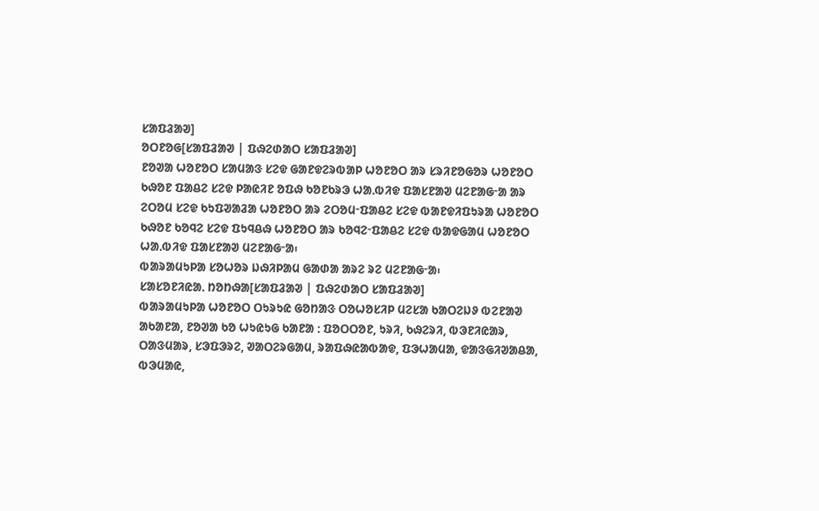ᱥᱟᱯᱲᱟᱣ]
ᱚᱛᱱᱚᱜ[ᱥᱟᱯᱲᱟᱣ | ᱯᱷᱮᱰᱟᱛ ᱥᱟᱯᱲᱟᱣ]
ᱱᱚᱣᱟ ᱦᱚᱱᱚᱛ ᱥᱟᱢᱟᱝ ᱥᱮᱫ ᱜᱟᱱᱫᱮᱨᱵᱟᱞ ᱦᱚᱱᱚᱛ ᱟᱨ ᱥᱨᱤᱱᱚᱜᱚᱨ ᱦᱚᱱᱚᱛ ᱠᱷᱚᱱ ᱯᱟᱪᱮ ᱥᱮᱫ ᱞᱟᱭᱤᱱ ᱚᱯᱷ ᱠᱚᱱᱠᱨᱳ ᱦᱟᱹᱵᱤᱫ ᱯᱟᱥᱱᱟᱣ ᱢᱮᱱᱟᱜᱼᱟ ᱟᱨ ᱮᱛᱚᱢ ᱥᱮᱫ ᱠᱩᱯᱣᱟᱲᱟ ᱦᱚᱱᱚᱛ ᱟᱨ ᱮᱛᱚᱢᱼᱯᱟᱪᱮ ᱥᱮᱫ ᱵᱟᱱᱫᱤᱯᱩᱨᱟ ᱦᱚᱱᱚᱛ ᱠᱷᱚᱱ ᱠᱚᱧᱮ ᱥᱮᱫ ᱯᱩᱧᱪᱷ ᱦᱚᱱᱚᱛ ᱟᱨ ᱠᱚᱧᱮᱼᱯᱟᱪᱮ ᱥᱮᱫ ᱵᱟᱫᱜᱟᱢ ᱦᱚᱱᱚᱛ ᱦᱟᱹᱵᱤᱫ ᱯᱟᱥᱱᱟᱣ ᱢᱮᱱᱟᱜᱼᱟ᱾
ᱵᱟᱨᱟᱢᱩᱞᱟ ᱥᱚᱦᱚᱨ ᱡᱷᱤᱞᱟᱢ ᱜᱟᱰᱟ ᱟᱨᱮ ᱨᱮ ᱢᱮᱱᱟᱜᱼᱟ᱾
ᱥᱟᱥᱚᱱᱤᱭᱟᱹ ᱴᱚᱴᱷᱟ[ᱥᱟᱯᱲᱟᱣ | ᱯᱷᱮᱰᱟᱛ ᱥᱟᱯᱲᱟᱣ]
ᱵᱟᱨᱟᱢᱩᱞᱟ ᱦᱚᱱᱚᱛ ᱛᱩᱨᱩᱭ ᱜᱚᱴᱟᱝ ᱛᱚᱦᱚᱥᱤᱞ ᱢᱮᱥᱟ ᱠᱟᱛᱮᱡᱽ ᱵᱮᱱᱟᱣ ᱟᱠᱟᱱᱟ, ᱱᱚᱣᱟ ᱠᱚ ᱦᱩᱭᱩᱜ ᱠᱟᱱᱟ ᱺ ᱯᱚᱛᱛᱚᱱ, ᱩᱨᱤ, ᱠᱷᱮᱨᱤ, ᱵᱳᱱᱤᱭᱟᱨ, ᱛᱟᱝᱢᱟᱨ, ᱥᱳᱯᱳᱨᱮ, ᱣᱟᱛᱮᱨᱜᱟᱢ, ᱨᱟᱯᱷᱭᱟᱵᱟᱫ, ᱯᱳᱦᱟᱢᱟ, ᱫᱟᱝᱜᱤᱣᱟᱪᱟ, ᱵᱳᱢᱟᱭ,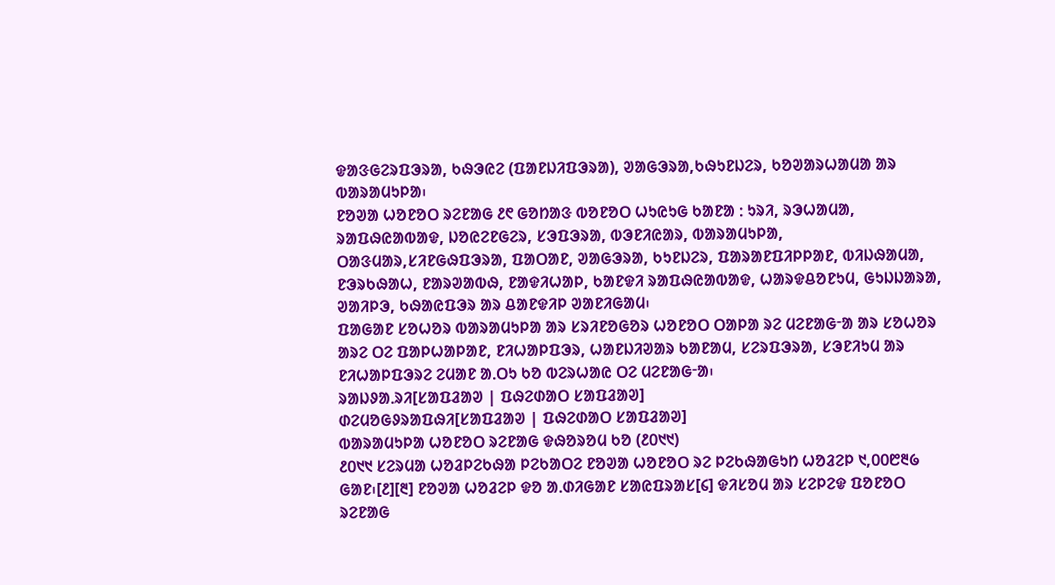ᱫᱟᱝᱜᱮᱨᱯᱳᱨᱟ, ᱠᱷᱳᱭᱮ (ᱯᱟᱱᱡᱤᱯᱳᱨᱟ), ᱣᱟᱜᱳᱨᱟ,ᱠᱷᱩᱱᱡᱮᱨ, ᱠᱚᱣᱟᱨᱦᱟᱢᱟ ᱟᱨ ᱵᱟᱨᱟᱢᱩᱞᱟ᱾
ᱱᱚᱣᱟ ᱦᱚᱱᱚᱛ ᱨᱮᱱᱟᱜ ᱒᱖ ᱜᱚᱴᱟᱝ ᱵᱚᱱᱚᱛ ᱦᱩᱭᱩᱜ ᱠᱟᱱᱟ ᱺ ᱩᱨᱤ, ᱨᱳᱦᱟᱢᱟ, ᱨᱟᱯᱷᱭᱟᱵᱟᱫ, ᱡᱚᱭᱮᱱᱜᱮᱨ, ᱥᱳᱯᱳᱨᱟ, ᱵᱳᱱᱤᱭᱟᱨ, ᱵᱟᱨᱟᱢᱩᱞᱟ, ᱛᱟᱝᱢᱟᱨ,ᱥᱤᱱᱜᱷᱯᱳᱨᱟ, ᱯᱟᱛᱟᱱ, ᱣᱟᱜᱳᱨᱟ, ᱠᱩᱱᱡᱮᱨ, ᱯᱟᱨᱟᱱᱯᱤᱞᱞᱟᱱ, ᱵᱤᱡᱷᱟᱢᱟ, ᱱᱳᱨᱠᱷᱟᱦ, ᱱᱟᱨᱣᱟᱵᱷ, ᱱᱟᱫᱤᱦᱟᱞ, ᱠᱟᱱᱫᱤ ᱨᱟᱯᱷᱭᱟᱵᱟᱫ, ᱦᱟᱨᱫᱪᱚᱱᱩᱢ, ᱜᱩᱡᱡᱟᱨᱟ, ᱣᱟᱤᱞᱳ, ᱠᱷᱟᱭᱯᱳᱨ ᱟᱨ ᱪᱟᱱᱫᱤᱞ ᱣᱟᱱᱤᱜᱟᱢ᱾
ᱯᱟᱜᱟᱱ ᱥᱚᱦᱚᱨ ᱵᱟᱨᱟᱢᱩᱞᱟ ᱟᱨ ᱥᱨᱤᱱᱚᱜᱚᱨ ᱦᱚᱱᱚᱛ ᱛᱟᱞᱟ ᱨᱮ ᱢᱮᱱᱟᱜᱼᱟ ᱟᱨ ᱥᱚᱦᱚᱨ ᱟᱨᱮ ᱛᱮ ᱯᱟᱞᱦᱟᱞᱟᱱ, ᱱᱤᱦᱟᱞᱯᱳᱨ, ᱦᱟᱱᱡᱤᱣᱟᱨ ᱠᱟᱱᱟᱢ, ᱥᱮᱨᱯᱳᱨᱟ, ᱥᱳᱱᱤᱩᱢ ᱟᱨ ᱱᱤᱦᱟᱞᱯᱳᱨᱮ ᱮᱢᱟᱱ ᱟᱹᱛᱩ ᱠᱚ ᱵᱮᱨᱦᱟᱭ ᱛᱮ ᱢᱮᱱᱟᱜᱼᱟ᱾
ᱨᱟᱡᱽᱟᱹᱨᱤ[ᱥᱟᱯᱲᱟᱣ | ᱯᱷᱮᱰᱟᱛ ᱥᱟᱯᱲᱟᱣ]
ᱰᱮᱢᱚᱜᱽᱨᱟᱯᱷᱤ[ᱥᱟᱯᱲᱟᱣ | ᱯᱷᱮᱰᱟᱛ ᱥᱟᱯᱲᱟᱣ]
ᱵᱟᱨᱟᱢᱩᱞᱟ ᱦᱚᱱᱚᱛ ᱨᱮᱱᱟᱜ ᱫᱷᱚᱨᱚᱢ ᱠᱚ (᱒᱐᱑᱑)
᱒᱐᱑᱑ ᱥᱮᱨᱢᱟ ᱦᱚᱲᱞᱮᱠᱷᱟ ᱞᱮᱠᱟᱛᱮ ᱱᱚᱣᱟ ᱦᱚᱱᱚᱛ ᱨᱮ ᱞᱮᱠᱷᱟᱜᱩᱴ ᱦᱚᱲᱮᱞ ᱑,᱐᱐᱘᱓᱙ ᱜᱟᱱ᱾[᱒][᱓] ᱱᱚᱣᱟ ᱦᱚᱲᱮᱞ ᱫᱚ ᱟᱹᱰᱤᱜᱟᱱ ᱥᱟᱭᱯᱨᱟᱥ[᱔] ᱫᱤᱥᱚᱢ ᱟᱨ ᱥᱮᱞᱮᱫ ᱯᱚᱱᱚᱛ ᱨᱮᱱᱟᱜ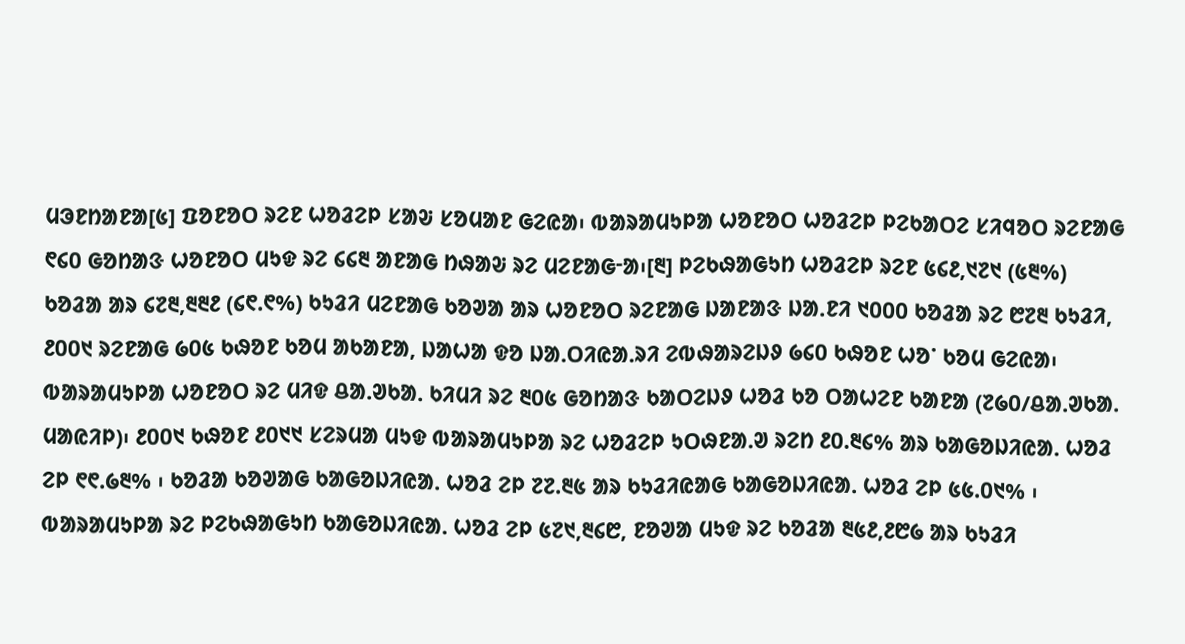ᱢᱳᱱᱴᱟᱱᱟ[᱕] ᱯᱚᱱᱚᱛ ᱨᱮᱱ ᱦᱚᱲᱮᱞ ᱥᱟᱶ ᱥᱚᱢᱟᱱ ᱜᱮᱭᱟ᱾ ᱵᱟᱨᱟᱢᱩᱞᱟ ᱦᱚᱱᱚᱛ ᱦᱚᱲᱮᱞ ᱞᱮᱠᱟᱛᱮ ᱥᱤᱧᱚᱛ ᱨᱮᱱᱟᱜ ᱖᱔᱐ ᱜᱚᱴᱟᱝ ᱦᱚᱱᱚᱛ ᱢᱩᱫ ᱨᱮ ᱔᱔᱓ ᱟᱱᱟᱜ ᱴᱷᱟᱶ ᱨᱮ ᱢᱮᱱᱟᱜᱼᱟ᱾[᱓] ᱞᱮᱠᱷᱟᱜᱩᱴ ᱦᱚᱲᱮᱞ ᱨᱮᱱ ᱕᱔᱒,᱑᱗᱑ (᱕᱓%) ᱠᱚᱲᱟ ᱟᱨ ᱔᱗᱓,᱓᱓᱒ (᱔᱖.᱖%) ᱠᱩᱲᱤ ᱢᱮᱱᱟᱜ ᱠᱚᱣᱟ ᱟᱨ ᱦᱚᱱᱚᱛ ᱨᱮᱱᱟᱜ ᱡᱟᱱᱟᱝ ᱡᱟᱹᱱᱤ ᱑᱐᱐᱐ ᱠᱚᱲᱟ ᱨᱮ ᱘᱗᱓ ᱠᱩᱲᱤ, ᱒᱐᱐᱑ ᱨᱮᱱᱟᱜ ᱙᱐᱕ ᱠᱷᱚᱱ ᱠᱚᱢ ᱟᱠᱟᱱᱟ, ᱡᱟᱦᱟ ᱫᱚ ᱡᱟᱹᱛᱤᱭᱟᱹᱨᱤ ᱮᱵᱷᱟᱨᱮᱡᱽ ᱙᱔᱐ ᱠᱷᱚᱱ ᱦᱚᱸ ᱠᱚᱢ ᱜᱮᱭᱟ᱾
ᱵᱟᱨᱟᱢᱩᱞᱟ ᱦᱚᱱᱚᱛ ᱨᱮ ᱢᱤᱫ ᱪᱟᱹᱣᱠᱟᱹ ᱠᱤᱢᱤ ᱨᱮ ᱓᱐᱕ ᱜᱚᱴᱟᱝ ᱠᱟᱛᱮᱡᱽ ᱦᱚᱲ ᱠᱚ ᱛᱟᱦᱮᱱ ᱠᱟᱱᱟ (᱗᱙᱐/ᱪᱟᱹᱣᱠᱟᱹ ᱢᱟᱭᱤᱞ)᱾ ᱒᱐᱐᱑ ᱠᱷᱚᱱ ᱒᱐᱑᱑ ᱥᱮᱨᱢᱟ ᱢᱩᱫ ᱵᱟᱨᱟᱢᱩᱞᱟ ᱨᱮ ᱦᱚᱲᱮᱞ ᱩᱛᱷᱱᱟᱹᱣ ᱨᱮᱴ ᱒᱐.᱓᱔% ᱟᱨ ᱠᱟᱜᱚᱡᱤᱭᱟᱹ ᱦᱚᱲ ᱮᱞ ᱖᱖.᱙᱓% ᱾ ᱠᱚᱲᱟ ᱠᱚᱣᱟᱜ ᱠᱟᱜᱚᱡᱤᱭᱟᱹ ᱦᱚᱲ ᱮᱞ ᱗᱗.᱓᱕ ᱟᱨ ᱠᱩᱲᱤᱭᱟᱜ ᱠᱟᱜᱚᱡᱤᱭᱟᱹ ᱦᱚᱲ ᱮᱞ ᱕᱕.᱐᱑% ᱾ ᱵᱟᱨᱟᱢᱩᱞᱟ ᱨᱮ ᱞᱮᱠᱷᱟᱜᱩᱴ ᱠᱟᱜᱚᱡᱤᱭᱟᱹ ᱦᱚᱲ ᱮᱞ ᱕᱗᱑,᱓᱔᱘, ᱱᱚᱣᱟ ᱢᱩᱫ ᱨᱮ ᱠᱚᱲᱟ ᱓᱕᱒,᱒᱘᱙ ᱟᱨ ᱠᱩᱲᱤ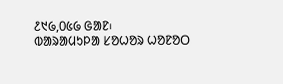᱒᱑᱙,᱐᱕᱙ ᱜᱟᱱ᱾
ᱵᱟᱨᱟᱢᱩᱞᱟ ᱥᱚᱦᱚᱨ ᱦᱚᱱᱚᱛ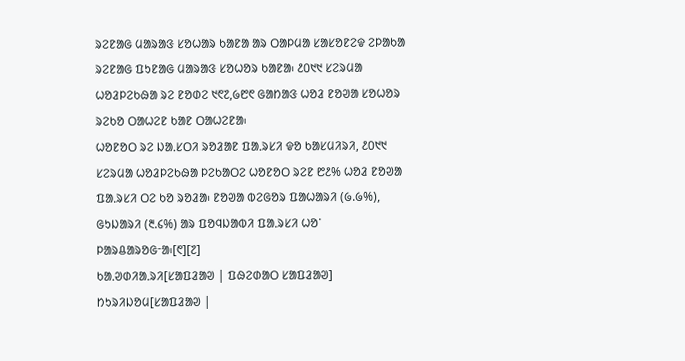ᱨᱮᱱᱟᱜ ᱢᱟᱨᱟᱝ ᱥᱚᱦᱟᱨ ᱠᱟᱱᱟ ᱟᱨ ᱛᱟᱞᱢᱟ ᱥᱟᱥᱚᱱᱮᱫ ᱮᱞᱟᱠᱟ ᱨᱮᱱᱟᱜ ᱯᱩᱱᱟᱜ ᱢᱟᱨᱟᱝ ᱥᱚᱦᱚᱨ ᱠᱟᱱᱟ᱾ ᱒᱐᱑᱑ ᱥᱮᱨᱢᱟ ᱦᱚᱲᱞᱮᱠᱷᱟ ᱨᱮ ᱱᱚᱰᱮ ᱑᱖᱗,᱙᱘᱖ ᱜᱟᱴᱟᱝ ᱦᱚᱲ ᱱᱚᱣᱟ ᱥᱚᱦᱚᱨ ᱨᱮᱠᱚ ᱛᱟᱦᱮᱱ ᱠᱟᱱ ᱛᱟᱦᱮᱱᱟ᱾
ᱦᱚᱱᱚᱛ ᱨᱮ ᱡᱟᱹᱥᱛᱤ ᱨᱚᱲᱟᱱ ᱯᱟᱹᱨᱥᱤ ᱫᱚ ᱠᱟᱥᱢᱤᱨᱤ, ᱒᱐᱑᱑ ᱥᱮᱨᱢᱟ ᱦᱚᱲᱞᱮᱠᱷᱟ ᱞᱮᱠᱟᱛᱮ ᱦᱚᱱᱚᱛ ᱨᱮᱱ ᱘᱒% ᱦᱚᱲ ᱱᱚᱣᱟ ᱯᱟᱹᱨᱥᱤ ᱛᱮ ᱠᱚ ᱨᱚᱲᱟ᱾ ᱱᱚᱣᱟ ᱵᱮᱜᱚᱨ ᱯᱟᱦᱟᱨᱤ (᱙.᱙%), ᱜᱩᱡᱟᱨᱤ (᱓.᱔%) ᱟᱨ ᱯᱚᱧᱡᱟᱵᱤ ᱯᱟᱹᱨᱥᱤ ᱦᱚᱸ ᱞᱟᱨᱪᱟᱨᱚᱜᱼᱟ᱾[᱖][᱗]
ᱠᱟᱹᱣᱰᱤᱟᱹᱨᱤ[ᱥᱟᱯᱲᱟᱣ | ᱯᱷᱮᱰᱟᱛ ᱥᱟᱯᱲᱟᱣ]
ᱴᱩᱨᱤᱡᱚᱢ[ᱥᱟᱯᱲᱟᱣ |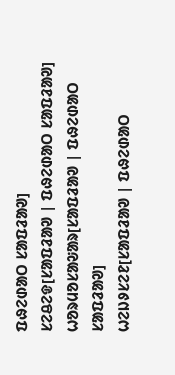ᱯᱷᱮᱰᱟᱛ ᱥᱟᱯᱲᱟᱣ]
ᱥᱮᱪᱮᱫ[ᱥᱟᱯᱲᱟᱣ | ᱯᱷᱮᱰᱟᱛ ᱥᱟᱯᱲᱟᱣ]
ᱦᱚᱨᱢᱚᱥᱟᱶᱟᱨ[ᱥᱟᱯᱲᱟᱣ | ᱯᱷᱮᱰᱟᱛ ᱥᱟᱯᱲᱟᱣ]
ᱦᱮᱡᱽᱥᱮᱱ[ᱥᱟᱯᱲᱟᱣ | ᱯᱷᱮᱰᱟᱛ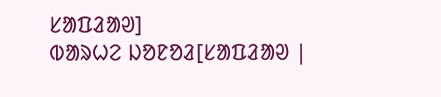ᱥᱟᱯᱲᱟᱣ]
ᱵᱟᱨᱦᱮ ᱡᱚᱱᱚᱲ[ᱥᱟᱯᱲᱟᱣ |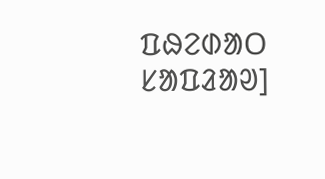ᱯᱷᱮᱰᱟᱛ ᱥᱟᱯᱲᱟᱣ]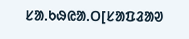ᱥᱟᱹᱠᱷᱭᱟᱹᱛ[ᱥᱟᱯᱲᱟᱣ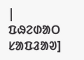| ᱯᱷᱮᱰᱟᱛ ᱥᱟᱯᱲᱟᱣ]